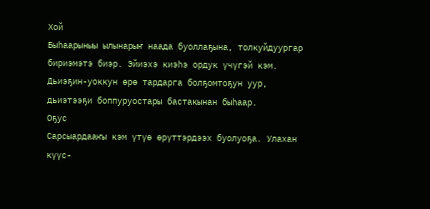Хой
Быһаарыныы ылынарыҥ наада буоллаҕына, толкуйдуургар бириэмэтэ биэр. Эйиэхэ киэһэ ордук үчүгэй кэм. Дьиэҕин-уоккун өрө тардарга болҕомтоҕун уур, дьиэтээҕи боппуруостары бастакынан быһаар.
Оҕус
Сарсыардааҥы кэм үтүө өрүттэрдээх буолуоҕа. Улахан күүс-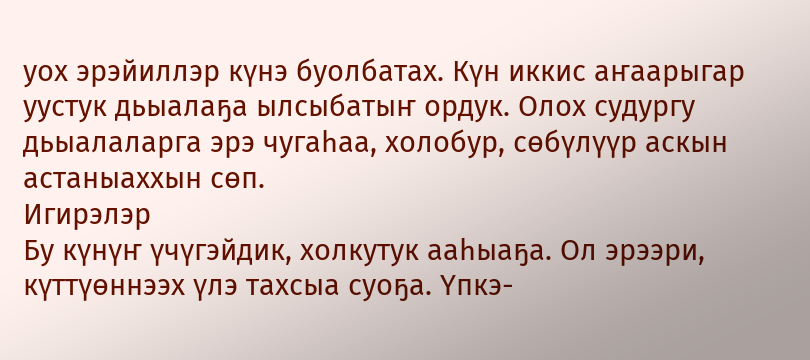уох эрэйиллэр күнэ буолбатах. Күн иккис аҥаарыгар уустук дьыалаҕа ылсыбатыҥ ордук. Олох судургу дьыалаларга эрэ чугаһаа, холобур, сөбүлүүр аскын астаныаххын сөп.
Игирэлэр
Бу күнүҥ үчүгэйдик, холкутук ааһыаҕа. Ол эрээри, күттүөннээх үлэ тахсыа суоҕа. Үпкэ-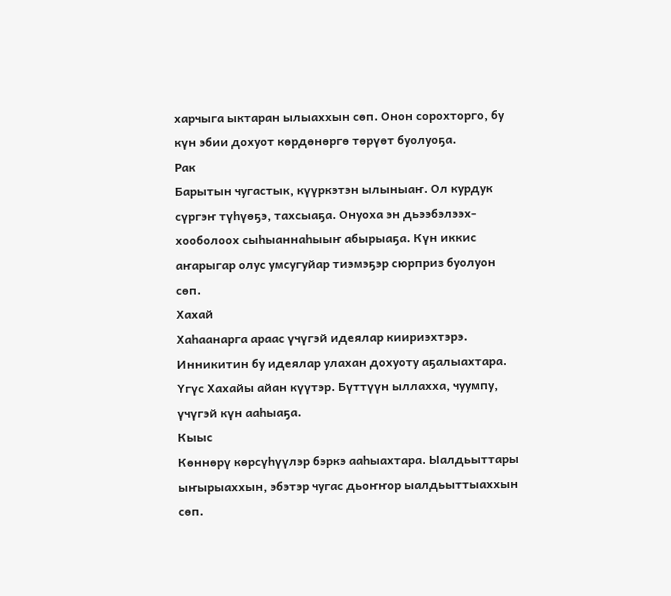харчыга ыктаран ылыаххын сөп. Онон сорохторго, бу күн эбии дохуот көрдөнөргө төрүөт буолуоҕа.
Рак
Барытын чугастык, күүркэтэн ылыныаҥ. Ол курдук сүргэҥ түһүөҕэ, тахсыаҕа. Онуоха эн дьээбэлээх-хооболоох сыһыаннаһыыҥ абырыаҕа. Күн иккис аҥарыгар олус умсугуйар тиэмэҕэр сюрприз буолуон сөп.
Хахай
Хаһаанарга араас үчүгэй идеялар киириэхтэрэ. Инникитин бу идеялар улахан дохуоту аҕалыахтара. Үгүс Хахайы айан күүтэр. Бүттүүн ыллахха, чуумпу, үчүгэй күн ааһыаҕа.
Кыыс
Көннөрү көрсүһүүлэр бэркэ ааһыахтара. Ыалдьыттары ыҥырыаххын, эбэтэр чугас дьоҥҥор ыалдьыттыаххын сөп.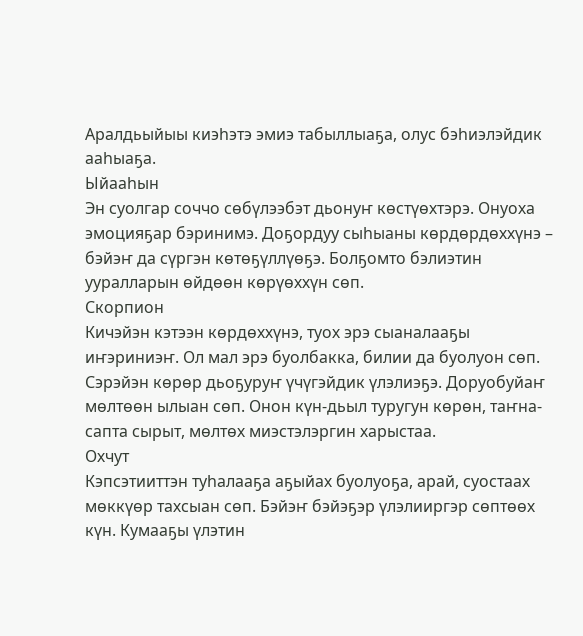Аралдьыйыы киэһэтэ эмиэ табыллыаҕа, олус бэһиэлэйдик ааһыаҕа.
Ыйааһын
Эн суолгар соччо сөбүлээбэт дьонуҥ көстүөхтэрэ. Онуоха эмоцияҕар бэринимэ. Доҕордуу сыһыаны көрдөрдөххүнэ – бэйэҥ да сүргэн көтөҕүллүөҕэ. Болҕомто бэлиэтин ууралларын өйдөөн көрүөххүн сөп.
Скорпион
Кичэйэн кэтээн көрдөххүнэ, туох эрэ сыаналааҕы иҥэриниэҥ. Ол мал эрэ буолбакка, билии да буолуон сөп. Сэрэйэн көрөр дьоҕуруҥ үчүгэйдик үлэлиэҕэ. Доруобуйаҥ мөлтөөн ылыан сөп. Онон күн-дьыл туругун көрөн, таҥна-сапта сырыт, мөлтөх миэстэлэргин харыстаа.
Охчут
Кэпсэтииттэн туһалааҕа аҕыйах буолуоҕа, арай, суостаах мөккүөр тахсыан сөп. Бэйэҥ бэйэҕэр үлэлииргэр сөптөөх күн. Кумааҕы үлэтин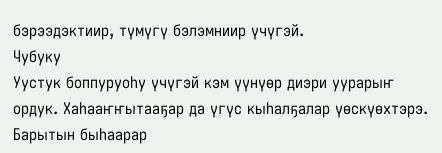бэрээдэктиир, түмүгү бэлэмниир үчүгэй.
Чубуку
Уустук боппуруоһу үчүгэй кэм үүнүөр диэри уурарыҥ ордук. Хаһааҥҥытааҕар да үгүс кыһалҕалар үөскүөхтэрэ. Барытын быһаарар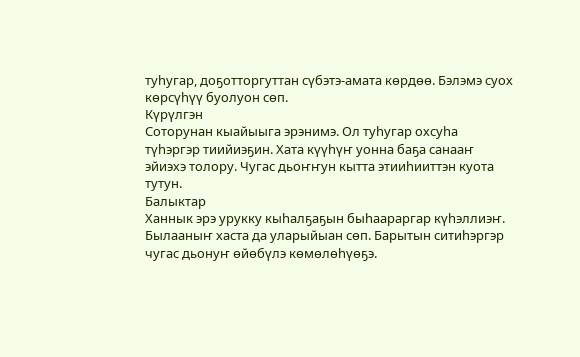туһугар, доҕотторгуттан сүбэтэ-амата көрдөө. Бэлэмэ суох көрсүһүү буолуон сөп.
Күрүлгэн
Соторунан кыайыыга эрэнимэ. Ол туһугар охсуһа түһэргэр тиийиэҕин. Хата күүһүҥ уонна баҕа санааҥ эйиэхэ толору. Чугас дьоҥҥун кытта этииһииттэн куота тутун.
Балыктар
Ханнык эрэ урукку кыһалҕаҕын быһаараргар күһэллиэҥ. Былааныҥ хаста да уларыйыан сөп. Барытын ситиһэргэр чугас дьонуҥ өйөбүлэ көмөлөһүөҕэ.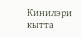Кинилэри кытта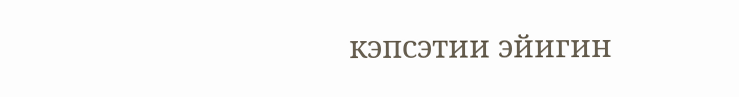кэпсэтии эйигин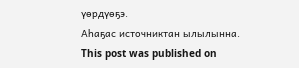үөрдүөҕэ.
Аһаҕас источниктан ылылынна.
This post was published on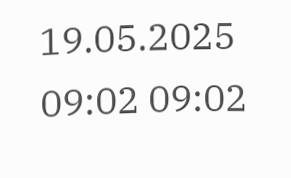19.05.2025 09:02 09:02